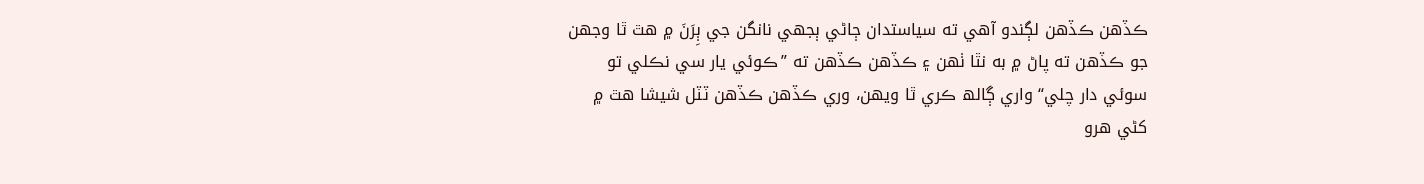ڪڏهن ڪڏهن لڳندو آهي ته سياستدان ڄاڻي ٻجھي نانگن جي ٻِرَنَ ۾ هٿ ٿا وجهن جو ڪڏهن ته پاڻ ۾ به نٿا ٺهن ۽ ڪڏهن ڪڏهن ته ”ڪوئي يار سي نڪلي تو سوئي دار چلي“ واري ڳالھ ڪري ٿا ويهن، وري ڪڏهن ڪڏهن ٽٽل شيشا هٿ ۾ کڻي هرو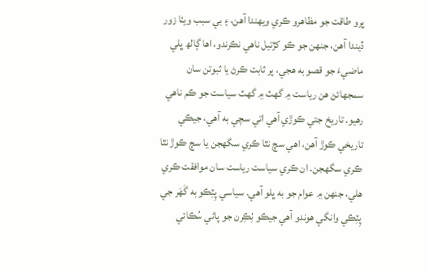ڀرو طاقت جو مظاهرو ڪري ويهندا آهن، ۽ بي سبب ويٺا زور ڏيندا آهن، جنهن جو ڪو کڙتيل ناهي نڪرندو، اها ڳالھ ڀلي ماضيءَ جو قصو به هجي، پر ثابت ڪرڻ يا ثبوتن سان سمجهائڻ هن رياست ۾ گهٽ ۾ گھٽ سياست جو ڪم ناهي رهيو. تاريخ جتي ڪوڙي آهي اتي سچي به آهي، جيڪي تاريخي ڪوڙ آهن، اهي سچ نٿا ڪري سگهجن يا سچ ڪوڙ نٿا ڪري سگهجن. ان ڪري سياست رياست سان موافقت ڪري هلي، جنهن ۾ عوام جو به ڀلو آهي. سياسي پِٽِڪو به گَهَر جي پِٽِڪي وانگي هوندو آهي جيڪو ٺِڪِرن جو پاڻي سُڪائي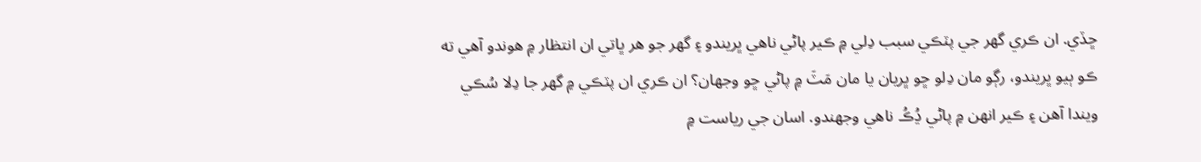ڇڏي. ان ڪري گهر جي پٽڪي سبب دِلي ۾ ڪير پاڻي ناهي ڀريندو ۽ گهر جو هر ڀاتي ان انتظار ۾ هوندو آهي ته ڪو ٻيو ڀريندو، رڳو مان دِلو ڇو ڀريان يا مان مَٽَ ۾ پاڻي ڇو وجهان؟ ان ڪري ان پٽڪي ۾ گهر جا دِلا سُڪي ويندا آهن ۽ ڪير انهن ۾ پاڻي ڍُڪُ ناهي وجهندو. اسان جي رياست ۾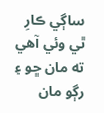ساڳي ڪارِ ٿي وئي آهي ته مان ڇو ۽ رڳو مان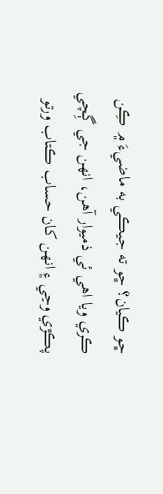ڇو ڪيان؟ ڇو ته جيڪي به ماضيءَ ۾ ڪِن ڪري ويا اهي ئي ذميوار آهن، انهن جي ڳِچي پڪڙي وڃي ۽ انهن کان حساب ڪتاب ورتو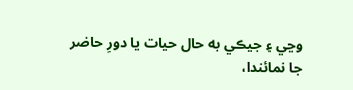وڃي ۽ جيڪي به حال حيات يا دورِ حاضر جا نمائندا،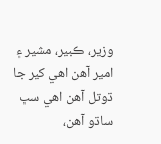وزير، ڪبير، مشير ۽ امير آهن اهي کير جا ڌوتل آهن اهي سڀ ساڌو آهن،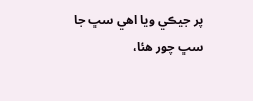پر جيڪي ويا اهي سڀ جا سڀ چور هئا،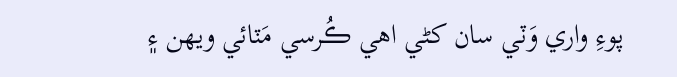پوءِ واري وَٽي سان کڻي اهي ڪُرسي مَٽائي ويهن ۽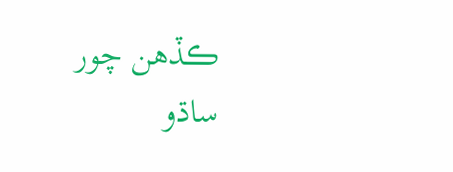ڪڏهن چور ساڌو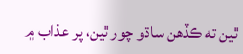ٿين ته ڪڏهن ساڌو چور ٿين، پر عذاب ۾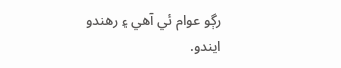رڳو عوام ئي آهي ۽ رهندو ايندو.